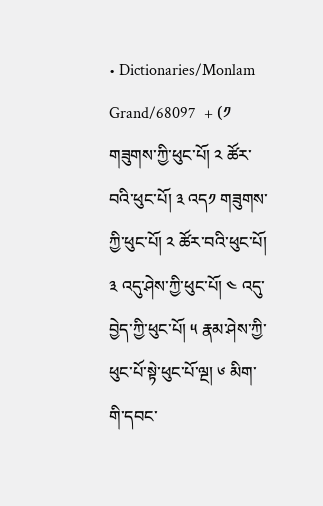• Dictionaries/Monlam Grand/68097  + (༡ གཟུགས་ཀྱི་ཕུང་པོ། ༢ ཚོར་བའི་ཕུང་པོ། ༣ འད༡ གཟུགས་ཀྱི་ཕུང་པོ། ༢ ཚོར་བའི་ཕུང་པོ། ༣ འདུ་ཤེས་ཀྱི་ཕུང་པོ། ༤ འདུ་བྱེད་ཀྱི་ཕུང་པོ། ༥ རྣམ་ཤེས་ཀྱི་ཕུང་པོ་སྟེ་ཕུང་པོ་ལྔ། ༦ མིག་གི་དབང་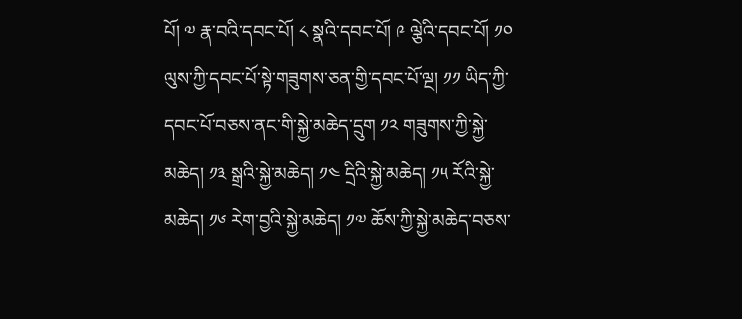པོ། ༧ རྣ་བའི་དབང་པོ། ༨ སྣའི་དབང་པོ། ༩ ལྕེའི་དབང་པོ། ༡༠ ལུས་ཀྱི་དབང་པོ་སྟེ་གཟུགས་ཅན་གྱི་དབང་པོ་ལྔ། ༡༡ ཡིད་ཀྱི་དབང་པོ་བཅས་ནང་གི་སྐྱེ་མཆེད་དྲུག ༡༢ གཟུགས་ཀྱི་སྐྱེ་མཆེད། ༡༣ སྒྲའི་སྐྱེ་མཆེད། ༡༤ དྲིའི་སྐྱེ་མཆེད། ༡༥ རོའི་སྐྱེ་མཆེད། ༡༦ རེག་བྱའི་སྐྱེ་མཆེད། ༡༧ ཆོས་ཀྱི་སྐྱེ་མཆེད་བཅས་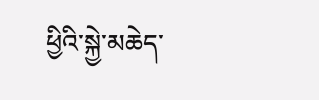ཕྱིའི་སྐྱེ་མཆེད་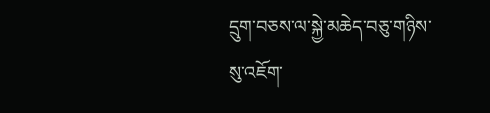དྲུག་བཅས་ལ་སྐྱེ་མཆེད་བཅུ་གཉིས་སུ་འཇོག་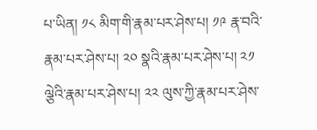པ་ཡིན། ༡༨ མིག་གི་རྣམ་པར་ཤེས་པ། ༡༩ རྣ་བའི་རྣམ་པར་ཤེས་པ། ༢༠ སྣའི་རྣམ་པར་ཤེས་པ། ༢༡ ལྕེའི་རྣམ་པར་ཤེས་པ། ༢༢ ལུས་ཀྱི་རྣམ་པར་ཤེས་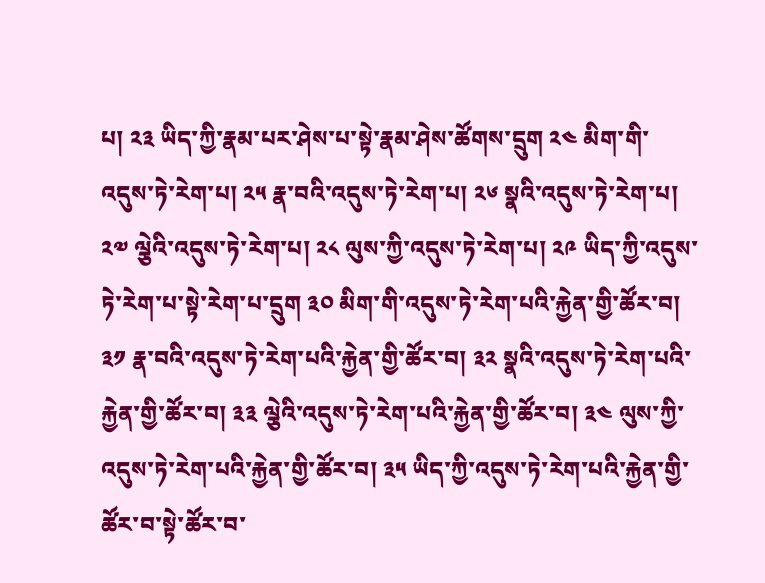པ། ༢༣ ཡིད་ཀྱི་རྣམ་པར་ཤེས་པ་སྟེ་རྣམ་ཤེས་ཚོགས་དྲུག ༢༤ མིག་གི་འདུས་ཏེ་རེག་པ། ༢༥ རྣ་བའི་འདུས་ཏེ་རེག་པ། ༢༦ སྣའི་འདུས་ཏེ་རེག་པ། ༢༧ ལྕེའི་འདུས་ཏེ་རེག་པ། ༢༨ ལུས་ཀྱི་འདུས་ཏེ་རེག་པ། ༢༩ ཡིད་ཀྱི་འདུས་ཏེ་རེག་པ་སྟེ་རེག་པ་དྲུག ༣༠ མིག་གི་འདུས་ཏེ་རེག་པའི་རྐྱེན་གྱི་ཚོར་བ། ༣༡ རྣ་བའི་འདུས་ཏེ་རེག་པའི་རྐྱེན་གྱི་ཚོར་བ། ༣༢ སྣའི་འདུས་ཏེ་རེག་པའི་རྐྱེན་གྱི་ཚོར་བ། ༣༣ ལྕེའི་འདུས་ཏེ་རེག་པའི་རྐྱེན་གྱི་ཚོར་བ། ༣༤ ལུས་ཀྱི་འདུས་ཏེ་རེག་པའི་རྐྱེན་གྱི་ཚོར་བ། ༣༥ ཡིད་ཀྱི་འདུས་ཏེ་རེག་པའི་རྐྱེན་གྱི་ཚོར་བ་སྟེ་ཚོར་བ་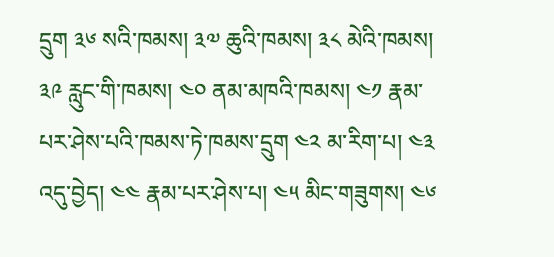དྲུག ༣༦ སའི་ཁམས། ༣༧ ཆུའི་ཁམས། ༣༨ མེའི་ཁམས། ༣༩ རླུང་གི་ཁམས། ༤༠ ནམ་མཁའི་ཁམས། ༤༡ རྣམ་པར་ཤེས་པའི་ཁམས་ཏེ་ཁམས་དྲུག ༤༢ མ་རིག་པ། ༤༣ འདུ་བྱེད། ༤༤ རྣམ་པར་ཤེས་པ། ༤༥ མིང་གཟུགས། ༤༦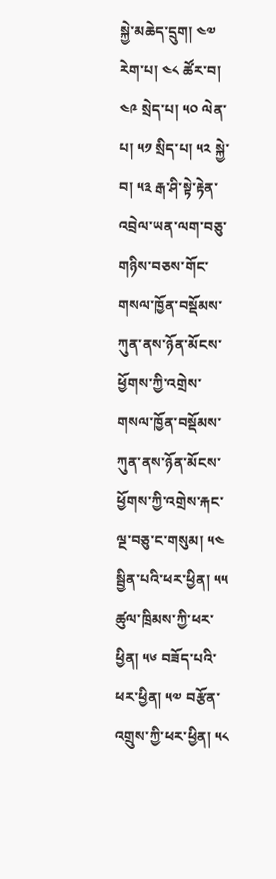སྐྱེ་མཆེད་དྲུག། ༤༧ རེག་པ། ༤༨ ཚོར་བ། ༤༩ སྲེད་པ། ༥༠ ལེན་པ། ༥༡ སྲིད་པ། ༥༢ སྐྱེ་བ། ༥༣ རྒ་ཤི་སྟེ་རྟེན་འབྲེལ་ཡན་ལག་བཅུ་གཉིས་བཅས་གོང་གསལ་ཁྱོན་བསྡོམས་ཀུན་ནས་ཉོན་མོངས་ཕྱོགས་ཀྱི་འགྲེས་གསལ་ཁྱོན་བསྡོམས་ཀུན་ནས་ཉོན་མོངས་ཕྱོགས་ཀྱི་འགྲེས་རྐང་ལྔ་བཅུ་ང་གསུམ། ༥༤ སྦྱིན་པའི་ཕར་ཕྱིན། ༥༥ ཚུལ་ཁྲིམས་ཀྱི་ཕར་ཕྱིན། ༥༦ བཟོད་པའི་ཕར་ཕྱིན། ༥༧ བརྩོན་འགྲུས་ཀྱི་ཕར་ཕྱིན། ༥༨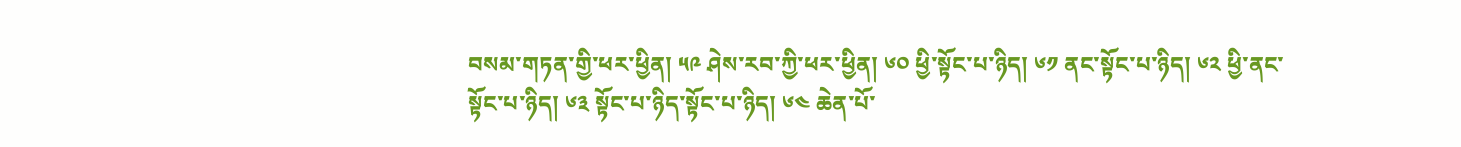བསམ་གཏན་གྱི་ཕར་ཕྱིན། ༥༩ ཤེས་རབ་ཀྱི་ཕར་ཕྱིན། ༦༠ ཕྱི་སྟོང་པ་ཉིད། ༦༡ ནང་སྟོང་པ་ཉིད། ༦༢ ཕྱི་ནང་སྟོང་པ་ཉིད། ༦༣ སྟོང་པ་ཉིད་སྟོང་པ་ཉིད། ༦༤ ཆེན་པོ་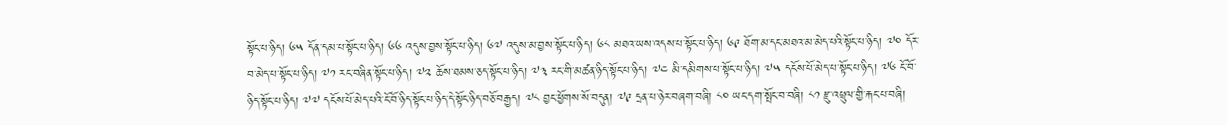སྟོང་པ་ཉིད། ༦༥ དོན་དམ་པ་སྟོང་པ་ཉིད། ༦༦ འདུས་བྱས་སྟོང་པ་ཉིད། ༦༧ འདུས་མ་བྱས་སྟོང་པ་ཉིད། ༦༨ མཐའ་ཡས་འདས་པ་སྟོང་པ་ཉིད། ༦༩ ཐོག་མ་དང་མཐའ་མ་མེད་པའི་སྟོང་པ་ཉིད། ༧༠ དོར་བ་མེད་པ་སྟོང་པ་ཉིད། ༧༡ རང་བཞིན་སྟོང་པ་ཉིད། ༧༢ ཆོས་ཐམས་ཅད་སྟོང་པ་ཉིད། ༧༣ རང་གི་མཚན་ཉིད་སྟོང་པ་ཉིད། ༧༤ མི་དམིགས་པ་སྟོང་པ་ཉིད། ༧༥ དངོས་པོ་མེད་པ་སྟོང་པ་ཉིད། ༧༦ ངོ་བོ་ཉིད་སྟོང་པ་ཉིད། ༧༧ དངོས་པོ་མེད་པའི་ངོ་བོ་ཉིད་སྟོང་པ་ཉིད་དེ་སྟོང་ཉིད་བཅོ་བརྒྱད། ༧༨ བྱང་ཕྱོགས་སོ་བདུན། ༧༩ དྲན་པ་ཉེར་བཞག་བཞི། ༨༠ ཡང་དག་སྤོང་བ་བཞི། ༨༡ རྫུ་འཕྲུལ་གྱི་རྐང་པ་བཞི།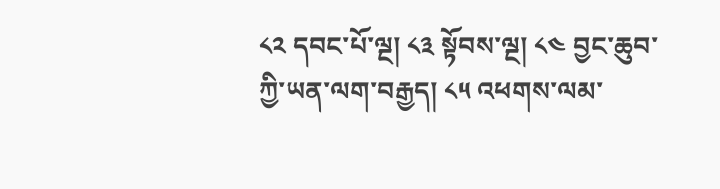༨༢ དབང་པོ་ལྔ། ༨༣ སྟོབས་ལྔ། ༨༤ བྱང་ཆུབ་ཀྱི་ཡན་ལག་བརྒྱད། ༨༥ འཕགས་ལམ་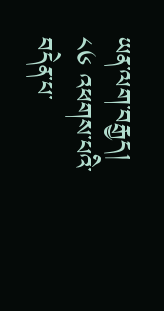ཡན་ལག་བརྒྱད། ༨༦ འཕགས་པའི་བདེན་པ་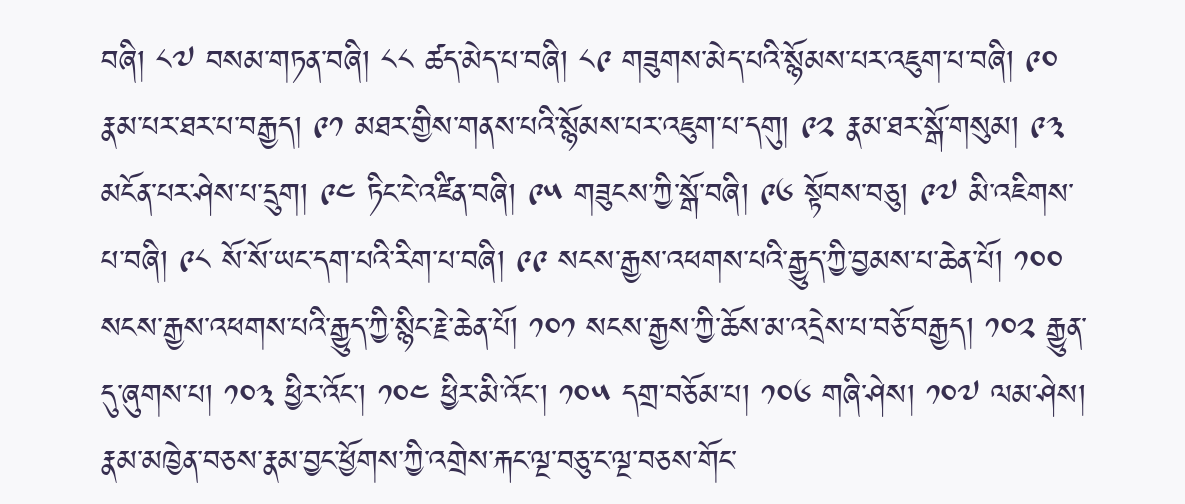བཞི། ༨༧ བསམ་གཏན་བཞི། ༨༨ ཚད་མེད་པ་བཞི། ༨༩ གཟུགས་མེད་པའི་སྙོམས་པར་འཇུག་པ་བཞི། ༩༠ རྣམ་པར་ཐར་པ་བརྒྱད། ༩༡ མཐར་གྱིས་གནས་པའི་སྙོམས་པར་འཇུག་པ་དགུ། ༩༢ རྣམ་ཐར་སྒོ་གསུམ། ༩༣ མངོན་པར་ཤེས་པ་དྲུག། ༩༤ ཏིང་ངེ་འཛིན་བཞི། ༩༥ གཟུངས་ཀྱི་སྒོ་བཞི། ༩༦ སྟོབས་བཅུ། ༩༧ མི་འཇིགས་པ་བཞི། ༩༨ སོ་སོ་ཡང་དག་པའི་རིག་པ་བཞི། ༩༩ སངས་རྒྱས་འཕགས་པའི་རྒྱུད་ཀྱི་བྱམས་པ་ཆེན་པོ། ༡༠༠ སངས་རྒྱས་འཕགས་པའི་རྒྱུད་ཀྱི་སྙིང་རྗེ་ཆེན་པོ། ༡༠༡ སངས་རྒྱས་ཀྱི་ཆོས་མ་འདྲེས་པ་བཅོ་བརྒྱད། ༡༠༢ རྒྱུན་དུ་ཞུགས་པ། ༡༠༣ ཕྱིར་འོང་། ༡༠༤ ཕྱིར་མི་འོང་། ༡༠༥ དགྲ་བཅོམ་པ། ༡༠༦ གཞི་ཤེས། ༡༠༧ ལམ་ཤེས། རྣམ་མཁྱེན་བཅས་རྣམ་བྱང་ཕྱོགས་ཀྱི་འགྲེས་རྐང་ལྔ་བཅུ་ང་ལྔ་བཅས་གོང་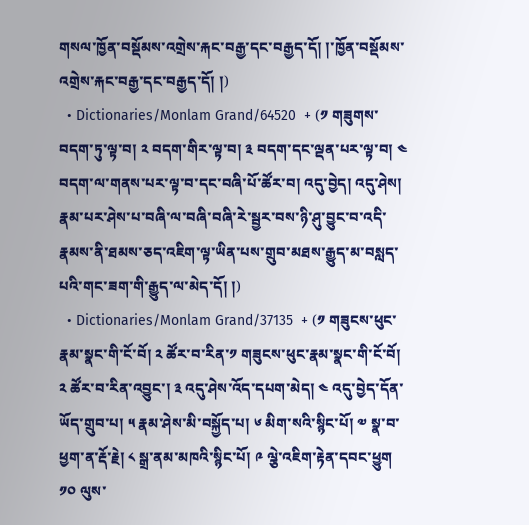གསལ་ཁྱོན་བསྡོམས་འགྲེས་རྐང་བརྒྱ་དང་བརྒྱད་དོ། །་ཁྱོན་བསྡོམས་འགྲེས་རྐང་བརྒྱ་དང་བརྒྱད་དོ། །)
  • Dictionaries/Monlam Grand/64520  + (༡ གཟུགས་བདག་ཏུ་ལྟ་བ། ༢ བདག་གིར་ལྟ་བ། ༣ བདག་དང་ལྡན་པར་ལྟ་བ། ༤ བདག་ལ་གནས་པར་ལྟ་བ་དང་བཞི་པོ་ཚོར་བ། འདུ་བྱེད། འདུ་ཤེས། རྣམ་པར་ཤེས་པ་བཞི་ལ་བཞི་བཞི་རེ་སྦྱར་བས་ཉི་ཤུ་བྱུང་བ་འདི་རྣམས་ནི་ཐམས་ཅད་འཇིག་ལྟ་ཡིན་པས་གྲུབ་མཐས་རྒྱུད་མ་བསླད་པའི་གང་ཟག་གི་རྒྱུད་ལ་མེད་དོ། །)
  • Dictionaries/Monlam Grand/37135  + (༡ གཟུངས་ཕུང་རྣམ་སྣང་གི་ངོ་བོ། ༢ ཚོར་བ་རིན་༡ གཟུངས་ཕུང་རྣམ་སྣང་གི་ངོ་བོ། ༢ ཚོར་བ་རིན་འབྱུང་། ༣ འདུ་ཤེས་འོད་དཔག་མེད། ༤ འདུ་བྱེད་དོན་ཡོད་གྲུབ་པ། ༥ རྣམ་ཤེས་མི་བསྐྱོད་པ། ༦ མིག་སའི་སྙིང་པོ། ༧ སྣ་བ་ཕྱག་ན་རྡོ་རྗེ། ༨ སྒྲ་ནམ་མཁའི་སྙིང་པོ། ༩ ལྕེ་འཇིག་རྟེན་དབང་ཕྱུག ༡༠ ལུས་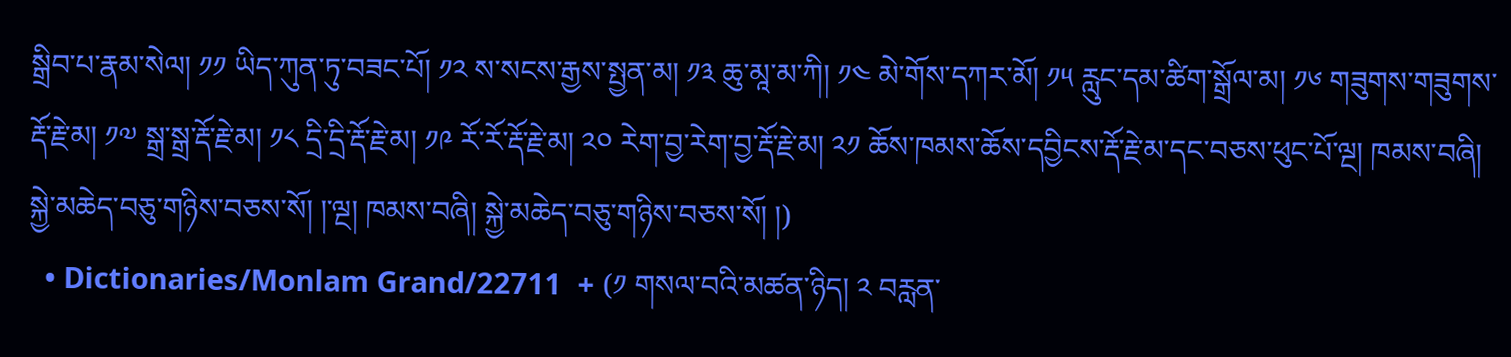སྒྲིབ་པ་རྣམ་སེལ། ༡༡ ཡིད་ཀུན་ཏུ་བཟང་པོ། ༡༢ ས་སངས་རྒྱས་སྤྱན་མ། ༡༣ ཆུ་མཱ་མ་ཀི། ༡༤ མེ་གོས་དཀར་མོ། ༡༥ རླུང་དམ་ཚིག་སྒྲོལ་མ། ༡༦ གཟུགས་གཟུགས་རྡོ་རྗེ་མ། ༡༧ སྒྲ་སྒྲ་རྡོ་རྗེ་མ། ༡༨ དྲི་དྲི་རྡོ་རྗེ་མ། ༡༩ རོ་རོ་རྡོ་རྗེ་མ། ༢༠ རེག་བྱ་རེག་བྱ་རྡོ་རྗེ་མ། ༢༡ ཆོས་ཁམས་ཆོས་དབྱིངས་རྡོ་རྗེ་མ་དང་བཅས་ཕུང་པོ་ལྔ། ཁམས་བཞི། སྐྱེ་མཆེད་བཅུ་གཉིས་བཅས་སོ། །་ལྔ། ཁམས་བཞི། སྐྱེ་མཆེད་བཅུ་གཉིས་བཅས་སོ། །)
  • Dictionaries/Monlam Grand/22711  + (༡ གསལ་བའི་མཚན་ཉིད། ༢ བརླན་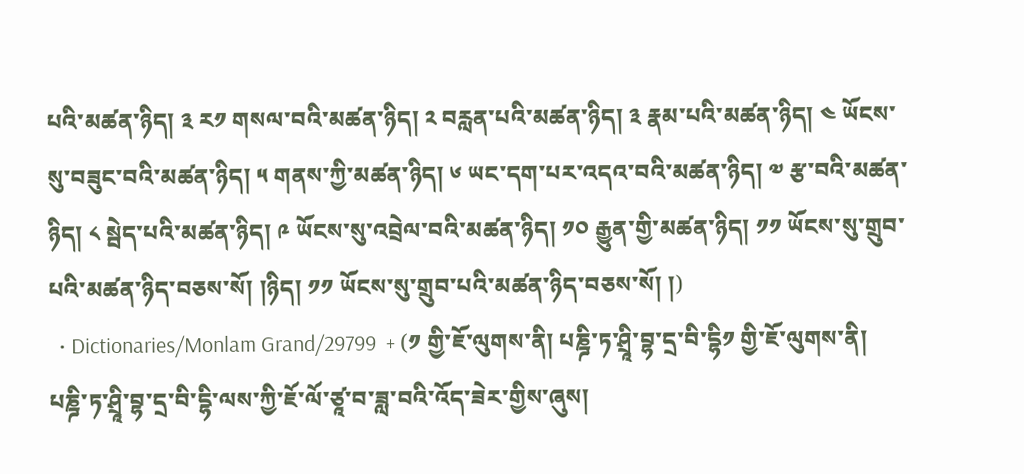པའི་མཚན་ཉིད། ༣ ར༡ གསལ་བའི་མཚན་ཉིད། ༢ བརླན་པའི་མཚན་ཉིད། ༣ རྣམ་པའི་མཚན་ཉིད། ༤ ཡོངས་སུ་བཟུང་བའི་མཚན་ཉིད། ༥ གནས་ཀྱི་མཚན་ཉིད། ༦ ཡང་དག་པར་འདའ་བའི་མཚན་ཉིད། ༧ རྩ་བའི་མཚན་ཉིད། ༨ སྦེད་པའི་མཚན་ཉིད། ༩ ཡོངས་སུ་འབྲེལ་བའི་མཚན་ཉིད། ༡༠ རྒྱུན་གྱི་མཚན་ཉིད། ༡༡ ཡོངས་སུ་གྲུབ་པའི་མཚན་ཉིད་བཅས་སོ། །ཉིད། ༡༡ ཡོངས་སུ་གྲུབ་པའི་མཚན་ཉིད་བཅས་སོ། །)
  • Dictionaries/Monlam Grand/29799  + (༡ གྱི་ཇོ་ལུགས་ནི། པཎྜི་ཏ་ཤྲཱི་བྷ་དྲ་བི་དྷི༡ གྱི་ཇོ་ལུགས་ནི། པཎྜི་ཏ་ཤྲཱི་བྷ་དྲ་བི་དྷི་ལས་ཀྱི་ཇོ་ལོ་ཙཱ་བ་ཟླ་བའི་འོད་ཟེར་གྱིས་ཞུས།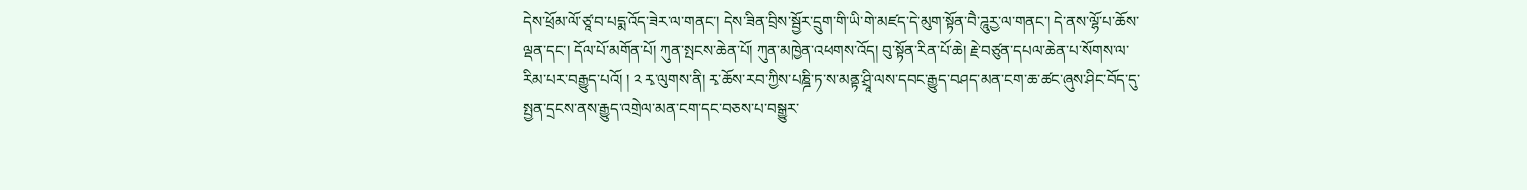དེས་ཕྲོམ་ལོ་ཙཱ་བ་པདྨ་འོད་ཟེར་ལ་གནང་། དེས་ཟིན་བྲིས་སྦྱོར་དྲུག་གི་ཡི་གེ་མཛད་དེ་མུག་སྟོན་བཻ་ཌཱུརྱ་ལ་གནང་། དེ་ནས་ལྷོ་པ་ཆོས་ལྡན་དང་། དོལ་པོ་མགོན་པོ། ཀུན་སྤངས་ཆེན་པོ། ཀུན་མཁྱེན་འཕགས་འོད། བུ་སྟོན་རིན་པོ་ཆེ། རྗེ་བཙུན་དཔལ་ཆེན་པ་སོགས་ལ་རིམ་པར་བརྒྱུད་པའོ། ། ༢ རྭ་ལུགས་ནི། རྭ་ཆོས་རབ་ཀྱིས་པཎྜི་ཏ་ས་མནྟ་ཤྲཱི་ལས་དབང་རྒྱུད་བཤད་མན་ངག་ཆ་ཚང་ཞུས་ཤིང་བོད་དུ་སྤྱན་དྲངས་ནས་རྒྱུད་འགྲེལ་མན་ངག་དང་བཅས་པ་བསྒྱུར་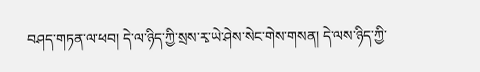བཤད་གཏན་ལ་ཕབ། དེ་ལ་ཉིད་ཀྱི་སྲས་རྭ་ཡེ་ཤེས་སེང་གེས་གསན། དེ་ལས་ཉིད་ཀྱི་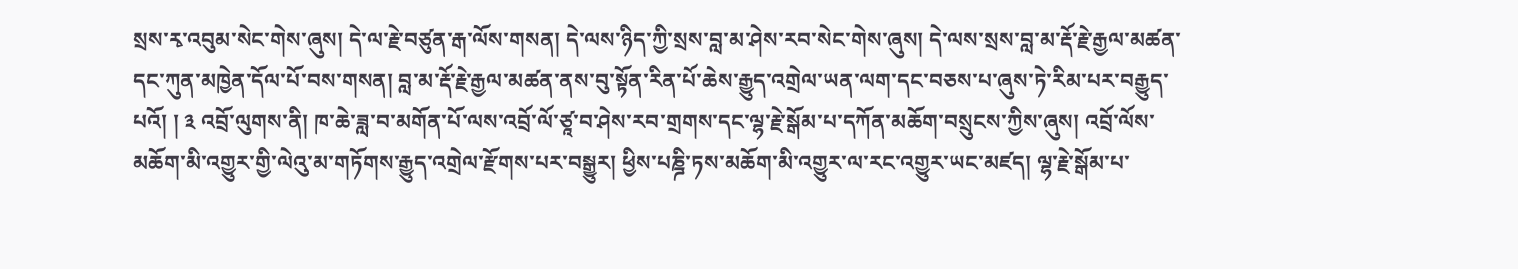སྲས་རྭ་འབུམ་སེང་གེས་ཞུས། དེ་ལ་རྗེ་བཙུན་རྒ་ལོས་གསན། དེ་ལས་ཉིད་ཀྱི་སྲས་བླ་མ་ཤེས་རབ་སེང་གེས་ཞུས། དེ་ལས་སྲས་བླ་མ་རྡོ་རྗེ་རྒྱལ་མཚན་དང་ཀུན་མཁྱེན་དོལ་པོ་བས་གསན། བླ་མ་རྡོ་རྗེ་རྒྱལ་མཚན་ནས་བུ་སྟོན་རིན་པོ་ཆེས་རྒྱུད་འགྲེལ་ཡན་ལག་དང་བཅས་པ་ཞུས་ཏེ་རིམ་པར་བརྒྱུད་པའོ། ། ༣ འབྲོ་ལུགས་ནི། ཁ་ཆེ་ཟླ་བ་མགོན་པོ་ལས་འབྲོ་ལོ་ཙཱ་བ་ཤེས་རབ་གྲགས་དང་ལྷ་རྗེ་སྒོམ་པ་དཀོན་མཆོག་བསྲུངས་ཀྱིས་ཞུས། འབྲོ་ལོས་མཆོག་མི་འགྱུར་གྱི་ལེའུ་མ་གཏོགས་རྒྱུད་འགྲེལ་རྫོགས་པར་བསྒྱུར། ཕྱིས་པཎྜི་ཏས་མཆོག་མི་འགྱུར་ལ་རང་འགྱུར་ཡང་མཛད། ལྷ་རྗེ་སྒོམ་པ་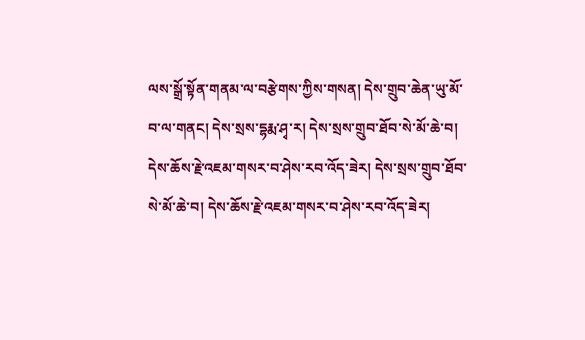ལས་སྒྲོ་སྟོན་གནམ་ལ་བརྩེགས་ཀྱིས་གསན། དེས་གྲུབ་ཆེན་ཡུ་མོ་བ་ལ་གནང། དེས་སྲས་དྷརྨ་ཤྭ་ར། དེས་སྲས་གྲུབ་ཐོབ་སེ་མོ་ཆེ་བ། དེས་ཆོས་རྗེ་འཇམ་གསར་བ་ཤེས་རབ་འོད་ཟེར། དེས་སྲས་གྲུབ་ཐོབ་སེ་མོ་ཆེ་བ། དེས་ཆོས་རྗེ་འཇམ་གསར་བ་ཤེས་རབ་འོད་ཟེར།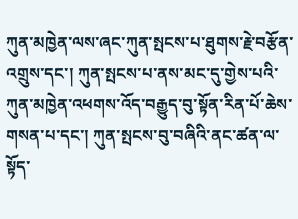ཀུན་མཁྱེན་ལས་ཞང་ཀུན་སྤངས་པ་ཐུགས་རྗེ་བརྩོན་འགྲུས་དང་། ཀུན་སྤངས་པ་ནས་མང་དུ་གྱེས་པའི་ཀུན་མཁྱེན་འཕགས་འོད་བརྒྱུད་བུ་སྟོན་རིན་པོ་ཆེས་གསན་པ་དང་། ཀུན་སྤངས་བུ་བཞིའི་ནང་ཚན་ལ་སྟོད་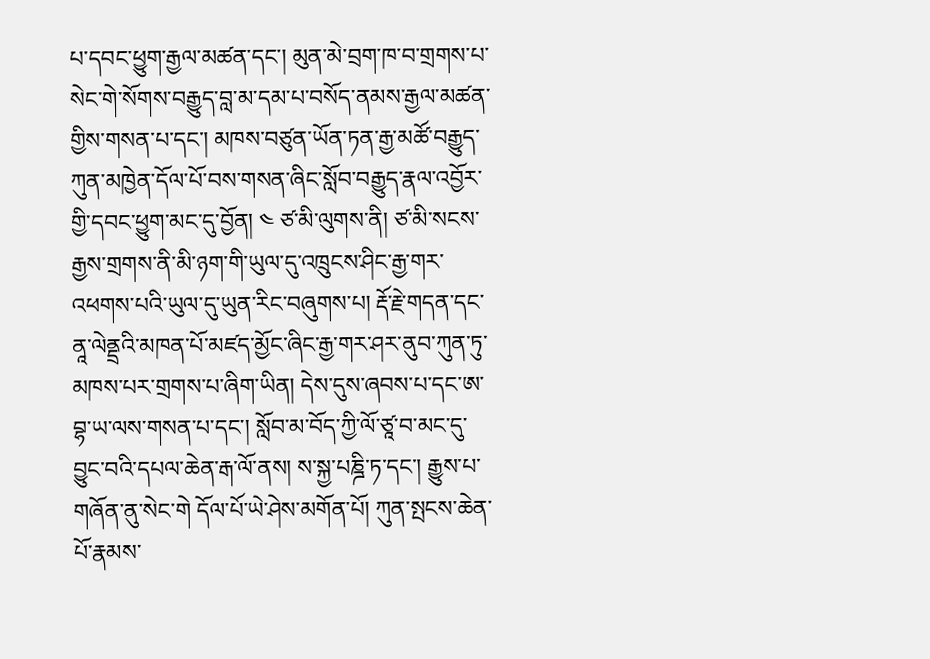པ་དབང་ཕྱུག་རྒྱལ་མཚན་དང་། མུན་མེ་བྲག་ཁ་བ་གྲགས་པ་སེང་གེ་སོགས་བརྒྱུད་བླ་མ་དམ་པ་བསོད་ནམས་རྒྱལ་མཚན་གྱིས་གསན་པ་དང་། མཁས་བཙུན་ཡོན་ཏན་རྒྱ་མཚོ་བརྒྱུད་ཀུན་མཁྱེན་དོལ་པོ་བས་གསན་ཞིང་སློབ་བརྒྱུད་རྣལ་འབྱོར་གྱི་དབང་ཕྱུག་མང་དུ་བྱོན། ༤ ཙ་མི་ལུགས་ནི། ཙ་མི་སངས་རྒྱས་གྲགས་ནི་མི་ཉག་གི་ཡུལ་དུ་འཁྲུངས་ཤིང་རྒྱ་གར་འཕགས་པའི་ཡུལ་དུ་ཡུན་རིང་བཞུགས་པ། རྡོ་རྗེ་གདན་དང་ནཱ་ལེནྡྲའི་མཁན་པོ་མཛད་མྱོང་ཞིང་རྒྱ་གར་ཤར་ནུབ་ཀུན་ཏུ་མཁས་པར་གྲགས་པ་ཞིག་ཡིན། དེས་དུས་ཞབས་པ་དང་ཨ་བྷ་ཡ་ལས་གསན་པ་དང་། སློབ་མ་བོད་ཀྱི་ལོ་ཙཱ་བ་མང་དུ་བྱུང་བའི་དཔལ་ཆེན་རྒ་ལོ་ནས། ས་སྐྱ་པཎྜི་ཏ་དང་། རྒྱུས་པ་གཞོན་ནུ་སེང་གེ དོལ་པོ་ཡེ་ཤེས་མགོན་པོ། ཀུན་སྤངས་ཆེན་པོ་རྣམས་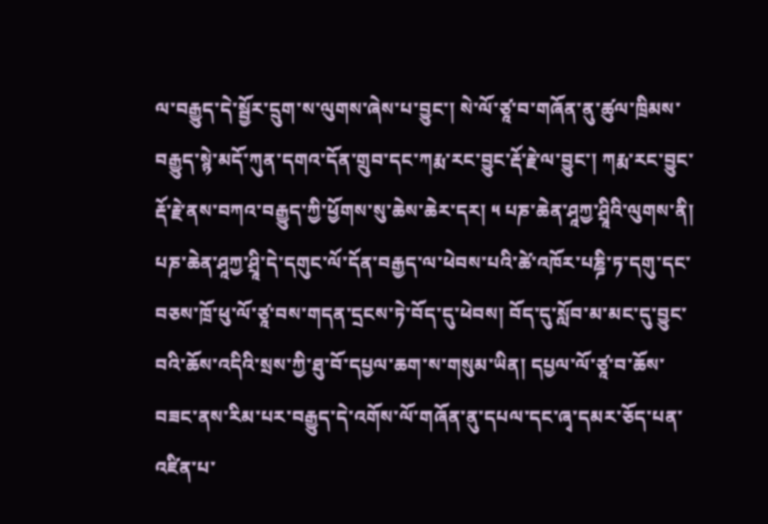ལ་བརྒྱུད་དེ་སྦྱོར་དྲུག་ས་ལུགས་ཞེས་པ་བྱུང་། སེ་ལོ་ཙཱ་བ་གཞོན་ནུ་ཚུལ་ཁྲིམས་བརྒྱུད་སྙེ་མདོ་ཀུན་དགའ་དོན་གྲུབ་དང་ཀརྨ་རང་བྱུང་རྡོ་རྗེ་ལ་བྱུང་། ཀརྨ་རང་བྱུང་རྡོ་རྗེ་ནས་བཀའ་བརྒྱུད་ཀྱི་ཕྱོགས་སུ་ཆེས་ཆེར་དར། ༥ པཎ་ཆེན་ཤཱཀྱ་ཤྲཱིའི་ལུགས་ནི། པཎ་ཆེན་ཤཱཀྱ་ཤྲཱི་དེ་དགུང་ལོ་དོན་བརྒྱད་ལ་ཕེབས་པའི་ཚེ་འཁོར་པཎྜི་ཏ་དགུ་དང་བཅས་ཁྲོ་ཕུ་ལོ་ཙཱ་བས་གདན་དྲངས་ཏེ་བོད་དུ་ཕེབས། བོད་དུ་སློབ་མ་མང་དུ་བྱུང་བའི་ཆོས་འདིའི་སྲས་ཀྱི་ཐུ་བོ་དཔྱལ་ཆག་ས་གསུམ་ཡིན། དཔྱལ་ལོ་ཙཱ་བ་ཆོས་བཟང་ནས་རིམ་པར་བརྒྱུད་དེ་འགོས་ལོ་གཞོན་ནུ་དཔལ་དང་ཞྭ་དམར་ཅོད་པན་འཛིན་པ་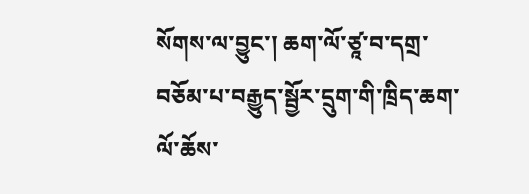སོགས་ལ་བྱུང་། ཆག་ལོ་ཙཱ་བ་དགྲ་བཅོམ་པ་བརྒྱུད་སྦྱོར་དྲུག་གི་ཁྲིད་ཆག་ལོ་ཆོས་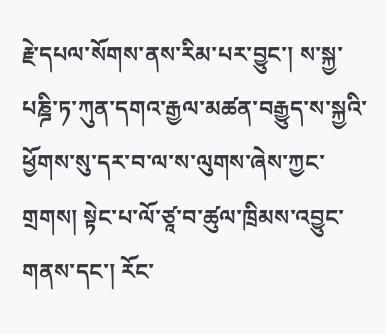རྗེ་དཔལ་སོགས་ནས་རིམ་པར་བྱུང་། ས་སྐྱ་པཎྜི་ཏ་ཀུན་དགའ་རྒྱལ་མཚན་བརྒྱུད་ས་སྐྱའི་ཕྱོགས་སུ་དར་བ་ལ་ས་ལུགས་ཞེས་ཀྱང་གྲགས། སྟེང་པ་ལོ་ཙཱ་བ་ཚུལ་ཁྲིམས་འབྱུང་གནས་དང་། རོང་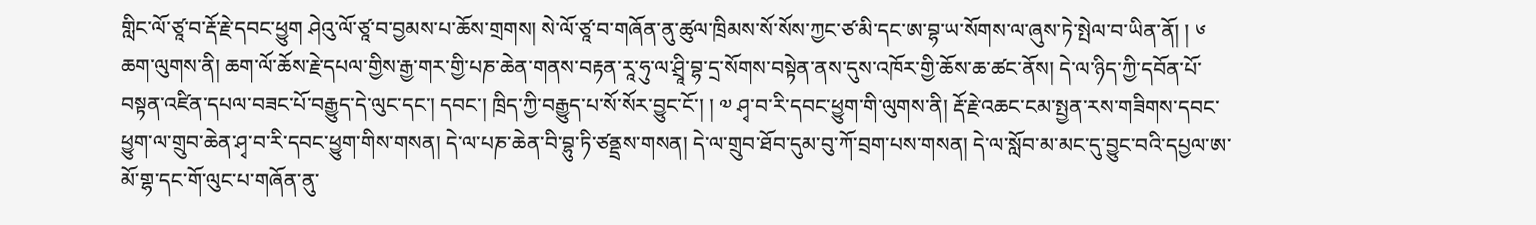གླིང་ལོ་ཙཱ་བ་རྡོ་རྗེ་དབང་ཕྱུག ཤེའུ་ལོ་ཙཱ་བ་བྱམས་པ་ཆོས་གྲགས། སེ་ལོ་ཙཱ་བ་གཞོན་ནུ་ཚུལ་ཁྲིམས་སོ་སོས་ཀྱང་ཙ་མི་དང་ཨ་བྷ་ཡ་སོགས་ལ་ཞུས་ཏེ་སྤེལ་བ་ཡིན་ནོ། ། ༦ ཆག་ལུགས་ནི། ཆག་ལོ་ཆོས་རྗེ་དཔལ་གྱིས་རྒྱ་གར་གྱི་པཎ་ཆེན་གནས་བརྟན་རཱ་ཧུ་ལ་ཤྲཱི་བྷ་དྲ་སོགས་བསྟེན་ནས་དུས་འཁོར་གྱི་ཆོས་ཆ་ཚང་ནོས། དེ་ལ་ཉིད་ཀྱི་དབོན་པོ་བསྟན་འཛིན་དཔལ་བཟང་པོ་བརྒྱུད་དེ་ལུང་དང་། དབང་། ཁྲིད་ཀྱི་བརྒྱུད་པ་སོ་སོར་བྱུང་ངོ་། ། ༧ ཤྭ་བ་རི་དབང་ཕྱུག་གི་ལུགས་ནི། རྡོ་རྗེ་འཆང་ངམ་སྤྱན་རས་གཟིགས་དབང་ཕྱུག་ལ་གྲུབ་ཆེན་ཤྭ་བ་རི་དབང་ཕྱུག་གིས་གསན། དེ་ལ་པཎ་ཆེན་བི་བྷུ་ཏི་ཙནྡྲས་གསན། དེ་ལ་གྲུབ་ཐོབ་དུམ་བུ་ཀོ་བྲག་པས་གསན། དེ་ལ་སློབ་མ་མང་དུ་བྱུང་བའི་དཔྱལ་ཨ་མོ་གྷ་དང་གོ་ལུང་པ་གཞོན་ནུ་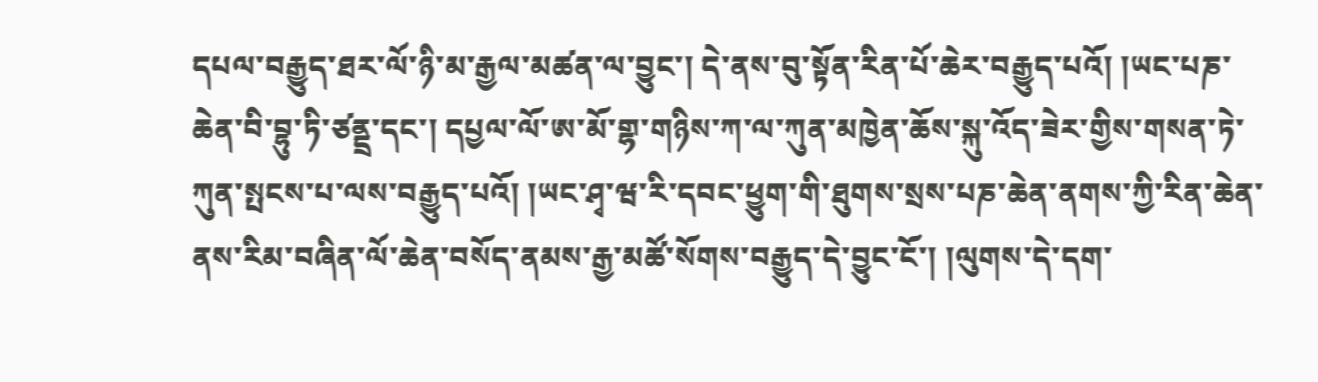དཔལ་བརྒྱུད་ཐར་ལོ་ཉི་མ་རྒྱལ་མཚན་ལ་བྱུང་། དེ་ནས་བུ་སྟོན་རིན་པོ་ཆེར་བརྒྱུད་པའོ། །ཡང་པཎ་ཆེན་བི་བྷུ་ཏི་ཙནྡྲ་དང་། དཔྱལ་ལོ་ཨ་མོ་གྷ་གཉིས་ཀ་ལ་ཀུན་མཁྱེན་ཆོས་སྐུ་འོད་ཟེར་གྱིས་གསན་ཏེ་ཀུན་སྤངས་པ་ལས་བརྒྱུད་པའོ། །ཡང་ཤྭ་ཝ་རི་དབང་ཕྱུག་གི་ཐུགས་སྲས་པཎ་ཆེན་ནགས་ཀྱི་རིན་ཆེན་ནས་རིམ་བཞིན་ལོ་ཆེན་བསོད་ནམས་རྒྱ་མཚོ་སོགས་བརྒྱུད་དེ་བྱུང་ངོ་། །ལུགས་དེ་དག་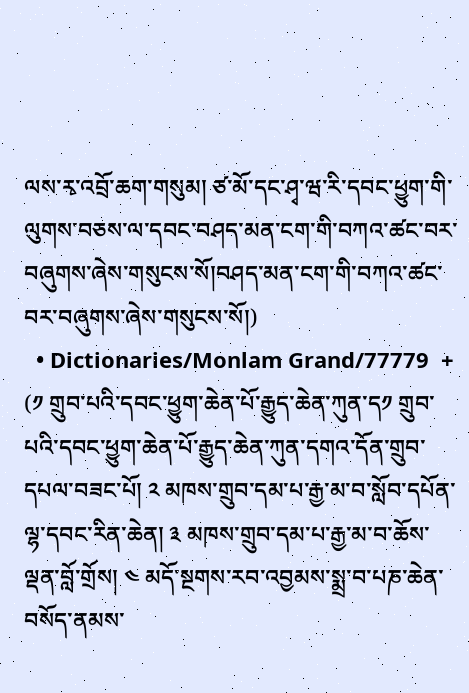ལས་རྭ་འབྲོ་ཆག་གསུམ། ཙ་མོ་དང་ཤྭ་ཝ་རི་དབང་ཕྱུག་གི་ལུགས་བཅས་ལ་དབང་བཤད་མན་ངག་གི་བཀའ་ཚང་བར་བཞུགས་ཞེས་གསུངས་སོ།བཤད་མན་ངག་གི་བཀའ་ཚང་བར་བཞུགས་ཞེས་གསུངས་སོ།)
  • Dictionaries/Monlam Grand/77779  + (༡ གྲུབ་པའི་དབང་ཕྱུག་ཆེན་པོ་རྒྱུད་ཆེན་ཀུན་ད༡ གྲུབ་པའི་དབང་ཕྱུག་ཆེན་པོ་རྒྱུད་ཆེན་ཀུན་དགའ་དོན་གྲུབ་དཔལ་བཟང་པོ། ༢ མཁས་གྲུབ་དམ་པ་རྒྱ་མ་བ་སློབ་དཔོན་ལྷ་དབང་རིན་ཆེན། ༣ མཁས་གྲུབ་དམ་པ་རྒྱ་མ་བ་ཆོས་ལྡན་བློ་གྲོས། ༤ མདོ་སྔགས་རབ་འབྱམས་སྨྲ་བ་པཎ་ཆེན་བསོད་ནམས་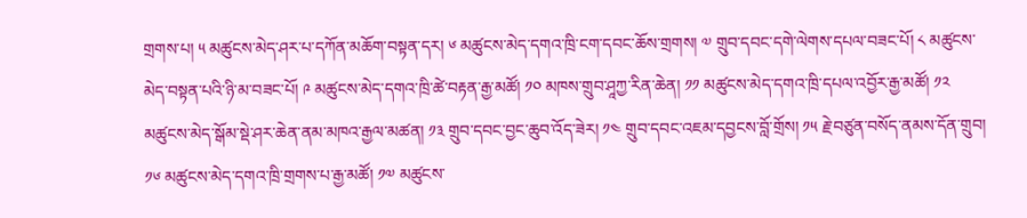གྲགས་པ། ༥ མཚུངས་མེད་ཤར་པ་དཀོན་མཆོག་བསྟན་དར། ༦ མཚུངས་མེད་དགའ་ཁྲི་ངག་དབང་ཆོས་གྲགས། ༧ གྲུབ་དབང་དགེ་ལེགས་དཔལ་བཟང་པོ། ༨ མཚུངས་མེད་བསྟན་པའི་ཉི་མ་བཟང་པོ། ༩ མཚུངས་མེད་དགའ་ཁྲི་ཚེ་བརྟན་རྒྱ་མཚོ། ༡༠ མཁས་གྲུབ་ཤཱཀྱ་རིན་ཆེན། ༡༡ མཚུངས་མེད་དགའ་ཁྲི་དཔལ་འབྱོར་རྒྱ་མཚོ། ༡༢ མཚུངས་མེད་སྒོམ་སྡེ་ཤར་ཆེན་ནམ་མཁའ་རྒྱལ་མཚན། ༡༣ གྲུབ་དབང་བྱང་ཆུབ་འོད་ཟེར། ༡༤ གྲུབ་དབང་འཇམ་དབྱངས་བློ་གྲོས། ༡༥ རྗེ་བཙུན་བསོད་ནམས་དོན་གྲུབ། ༡༦ མཚུངས་མེད་དགའ་ཁྲི་གྲགས་པ་རྒྱ་མཚོ། ༡༧ མཚུངས་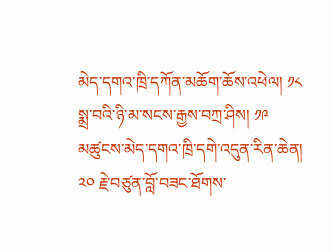མེད་དགའ་ཁྲི་དཀོན་མཆོག་ཆོས་འཕེལ། ༡༨ སྨྲ་བའི་ཉི་མ་སངས་རྒྱས་བཀྲ་ཤིས། ༡༩ མཚུངས་མེད་དགའ་ཁྲི་དགེ་འདུན་རིན་ཆེན། ༢༠ རྗེ་བཙུན་བློ་བཟང་ཐོགས་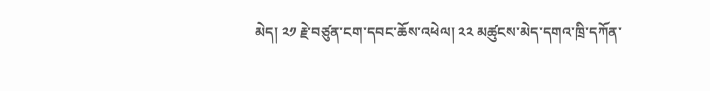མེད། ༢༡ རྗེ་བཙུན་ངག་དབང་ཆོས་འཕེལ། ༢༢ མཚུངས་མེད་དགའ་ཁྲི་དཀོན་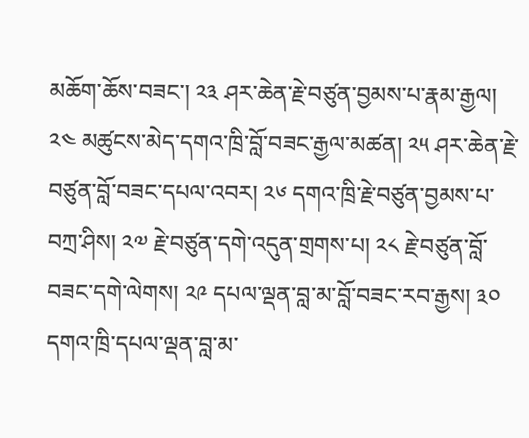མཆོག་ཆོས་བཟང་། ༢༣ ཤར་ཆེན་རྗེ་བཙུན་བྱམས་པ་རྣམ་རྒྱལ། ༢༤ མཚུངས་མེད་དགའ་ཁྲི་བློ་བཟང་རྒྱལ་མཚན། ༢༥ ཤར་ཆེན་རྗེ་བཙུན་བློ་བཟང་དཔལ་འབར། ༢༦ དགའ་ཁྲི་རྗེ་བཙུན་བྱམས་པ་བཀྲ་ཤིས། ༢༧ རྗེ་བཙུན་དགེ་འདུན་གྲགས་པ། ༢༨ རྗེ་བཙུན་བློ་བཟང་དགེ་ལེགས། ༢༩ དཔལ་ལྡན་བླ་མ་བློ་བཟང་རབ་རྒྱས། ༣༠ དགའ་ཁྲི་དཔལ་ལྡན་བླ་མ་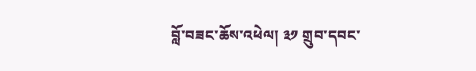བློ་བཟང་ཆོས་འཕེལ། ༣༡ གྲུབ་དབང་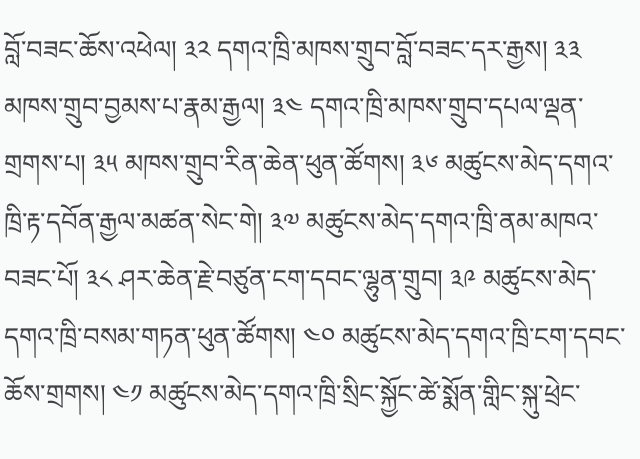བློ་བཟང་ཆོས་འཕེལ། ༣༢ དགའ་ཁྲི་མཁས་གྲུབ་བློ་བཟང་དར་རྒྱས། ༣༣ མཁས་གྲུབ་བྱམས་པ་རྣམ་རྒྱལ། ༣༤ དགའ་ཁྲི་མཁས་གྲུབ་དཔལ་ལྡན་གྲགས་པ། ༣༥ མཁས་གྲུབ་རིན་ཆེན་ཕུན་ཚོགས། ༣༦ མཚུངས་མེད་དགའ་ཁྲི་རྟ་དབོན་རྒྱལ་མཚན་སེང་གེ། ༣༧ མཚུངས་མེད་དགའ་ཁྲི་ནམ་མཁའ་བཟང་པོ། ༣༨ ཤར་ཆེན་རྗེ་བཙུན་ངག་དབང་ལྷུན་གྲུབ། ༣༩ མཚུངས་མེད་དགའ་ཁྲི་བསམ་གཏན་ཕུན་ཚོགས། ༤༠ མཚུངས་མེད་དགའ་ཁྲི་ངག་དབང་ཆོས་གྲགས། ༤༡ མཚུངས་མེད་དགའ་ཁྲི་སྲིང་སྐྱོང་ཚེ་སྨོན་གླིང་སྐུ་ཕྲེང་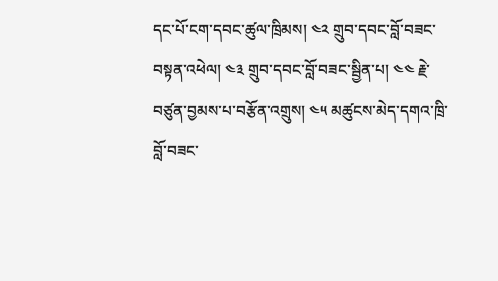དང་པོ་ངག་དབང་ཚུལ་ཁྲིམས། ༤༢ གྲུབ་དབང་བློ་བཟང་བསྟན་འཕེལ། ༤༣ གྲུབ་དབང་བློ་བཟང་སྦྱིན་པ། ༤༤ རྗེ་བཙུན་བྱམས་པ་བརྩོན་འགྲུས། ༤༥ མཚུངས་མེད་དགའ་ཁྲི་བློ་བཟང་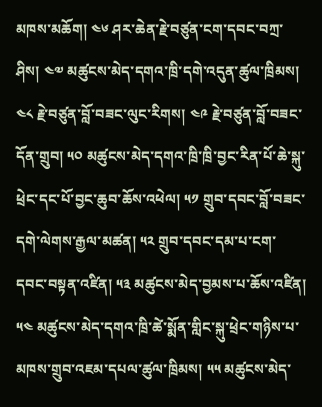མཁས་མཆོག། ༤༦ ཤར་ཆེན་རྗེ་བཙུན་ངག་དབང་བཀྲ་ཤིས། ༤༧ མཚུངས་མེད་དགའ་ཁྲི་དགེ་འདུན་ཚུལ་ཁྲིམས། ༤༨ རྗེ་བཙུན་བློ་བཟང་ལུང་རིགས། ༤༩ རྗེ་བཙུན་བློ་བཟང་དོན་གྲུབ། ༥༠ མཚུངས་མེད་དགའ་ཁྲི་ཁྲི་བྱང་རིན་པོ་ཆེ་སྐུ་ཕྲེང་དང་པོ་བྱང་ཆུབ་ཆོས་འཕེལ། ༥༡ གྲུབ་དབང་བློ་བཟང་དགེ་ལེགས་རྒྱལ་མཚན། ༥༢ གྲུབ་དབང་དམ་པ་ངག་དབང་བསྟན་འཛིན། ༥༣ མཚུངས་མེད་བྱམས་པ་ཆོས་འཛིན། ༥༤ མཚུངས་མེད་དགའ་ཁྲི་ཚེ་སྨོན་གླིང་སྐུ་ཕྲེང་གཉིས་པ་མཁས་གྲུབ་འཇམ་དཔལ་ཚུལ་ཁྲིམས། ༥༥ མཚུངས་མེད་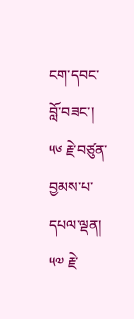ངག་དབང་བློ་བཟང་། ༥༦ རྗེ་བཙུན་བྱམས་པ་དཔལ་ལྡན། ༥༧ རྗེ་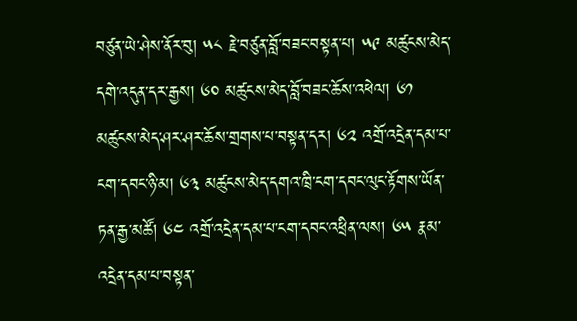བཙུན་ཡེ་ཤེས་ནོར་བུ། ༥༨ རྗེ་བཙུན་བློ་བཟང་བསྟན་པ། ༥༩ མཚུངས་མེད་དགེ་འདུན་དར་རྒྱས། ༦༠ མཚུངས་མེད་བློ་བཟང་ཆོས་འཕེལ། ༦༡ མཚུངས་མེད་ཤར་ཤར་ཆོས་གྲགས་པ་བསྟན་དར། ༦༢ འགྲོ་འདྲེན་དམ་པ་ངག་དབང་ཉི་མ། ༦༣ མཚུངས་མེད་དགའ་ཁྲི་ངག་དབང་ལུང་རྟོགས་ཡོན་ཏན་རྒྱ་མཚོ། ༦༤ འགྲོ་འདྲེན་དམ་པ་ངག་དབང་འཕྲིན་ལས། ༦༥ རྣམ་འདྲེན་དམ་པ་བསྟན་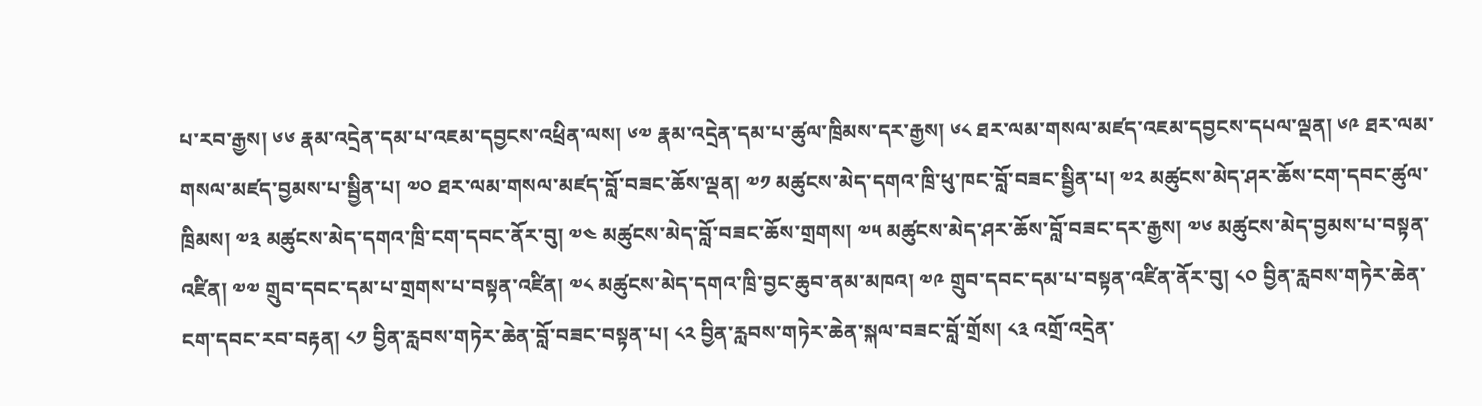པ་རབ་རྒྱས། ༦༦ རྣམ་འདྲེན་དམ་པ་འཇམ་དབྱངས་འཕྲིན་ལས། ༦༧ རྣམ་འདྲེན་དམ་པ་ཚུལ་ཁྲིམས་དར་རྒྱས། ༦༨ ཐར་ལམ་གསལ་མཛད་འཇམ་དབྱངས་དཔལ་ལྡན། ༦༩ ཐར་ལམ་གསལ་མཛད་བྱམས་པ་སྦྱིན་པ། ༧༠ ཐར་ལམ་གསལ་མཛད་བློ་བཟང་ཆོས་ལྡན། ༧༡ མཚུངས་མེད་དགའ་ཁྲི་ཕུ་ཁང་བློ་བཟང་སྦྱིན་པ། ༧༢ མཚུངས་མེད་ཤར་ཆོས་ངག་དབང་ཚུལ་ཁྲིམས། ༧༣ མཚུངས་མེད་དགའ་ཁྲི་ངག་དབང་ནོར་བུ། ༧༤ མཚུངས་མེད་བློ་བཟང་ཆོས་གྲགས། ༧༥ མཚུངས་མེད་ཤར་ཆོས་བློ་བཟང་དར་རྒྱས། ༧༦ མཚུངས་མེད་བྱམས་པ་བསྟན་འཛིན། ༧༧ གྲུབ་དབང་དམ་པ་གྲགས་པ་བསྟན་འཛིན། ༧༨ མཚུངས་མེད་དགའ་ཁྲི་བྱང་ཆུབ་ནམ་མཁའ། ༧༩ གྲུབ་དབང་དམ་པ་བསྟན་འཛིན་ནོར་བུ། ༨༠ བྱིན་རླབས་གཏེར་ཆེན་ངག་དབང་རབ་བརྟན། ༨༡ བྱིན་རླབས་གཏེར་ཆེན་བློ་བཟང་བསྟན་པ། ༨༢ བྱིན་རླབས་གཏེར་ཆེན་སྐལ་བཟང་བློ་གྲོས། ༨༣ འགྲོ་འདྲེན་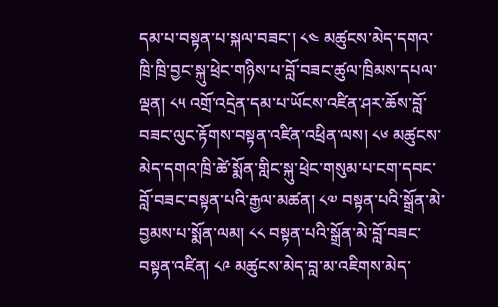དམ་པ་བསྟན་པ་སྐལ་བཟང་། ༨༤ མཚུངས་མེད་དགའ་ཁྲི་ཁྲི་བྱང་སྐུ་ཕྲེང་གཉིས་པ་བློ་བཟང་ཚུལ་ཁྲིམས་དཔལ་ལྡན། ༨༥ འགྲོ་འདྲེན་དམ་པ་ཡོངས་འཛིན་ཤར་ཆོས་བློ་བཟང་ལུང་རྟོགས་བསྟན་འཛིན་འཕྲིན་ལས། ༨༦ མཚུངས་མེད་དགའ་ཁྲི་ཚེ་སྨོན་གླིང་སྐུ་ཕྲེང་གསུམ་པ་ངག་དབང་བློ་བཟང་བསྟན་པའི་རྒྱལ་མཚན། ༨༧ བསྟན་པའི་སྒྲོན་མེ་བྱམས་པ་སྨོན་ལམ། ༨༨ བསྟན་པའི་སྒྲོན་མེ་བློ་བཟང་བསྟན་འཛིན། ༨༩ མཚུངས་མེད་བླ་མ་འཇིགས་མེད་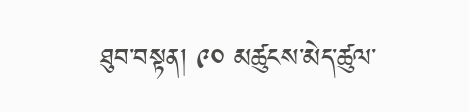ཐུབ་བསྟན། ༩༠ མཚུངས་མེད་ཚུལ་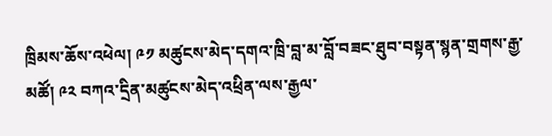ཁྲིམས་ཆོས་འཕེལ། ༩༡ མཚུངས་མེད་དགའ་ཁྲི་བླ་མ་བློ་བཟང་ཐུབ་བསྟན་སྙན་གྲགས་རྒྱ་མཚོ། ༩༢ བཀའ་དྲིན་མཚུངས་མེད་འཕྲིན་ལས་རྒྱལ་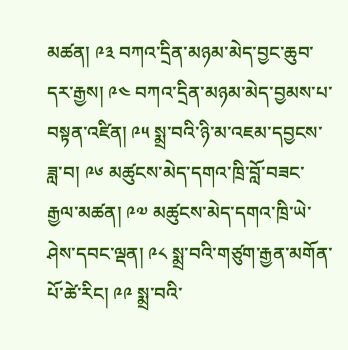མཚན། ༩༣ བཀའ་དྲིན་མཉམ་མེད་བྱང་ཆུབ་དར་རྒྱས། ༩༤ བཀའ་དྲིན་མཉམ་མེད་བྱམས་པ་བསྟན་འཛིན། ༩༥ སྨྲ་བའི་ཉི་མ་འཇམ་དབྱངས་ཟླ་བ། ༩༦ མཚུངས་མེད་དགའ་ཁྲི་བློ་བཟང་རྒྱལ་མཚན། ༩༧ མཚུངས་མེད་དགའ་ཁྲི་ཡེ་ཤེས་དབང་ལྡན། ༩༨ སྨྲ་བའི་གཙུག་རྒྱན་མགོན་པོ་ཚེ་རིང། ༩༩ སྨྲ་བའི་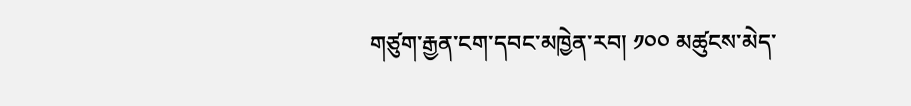གཙུག་རྒྱན་ངག་དབང་མཁྱེན་རབ། ༡༠༠ མཚུངས་མེད་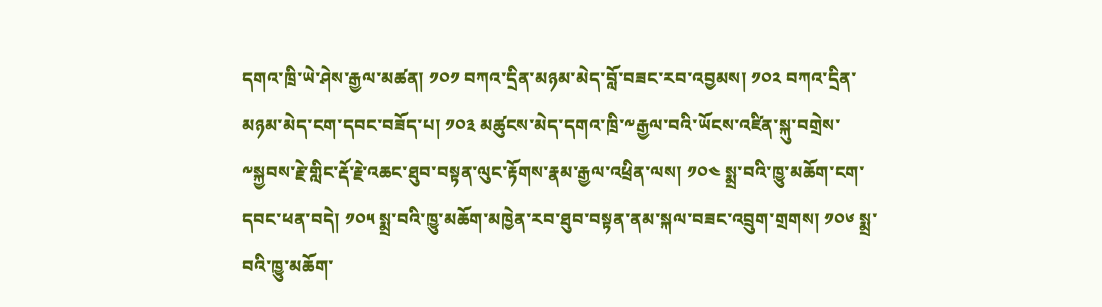དགའ་ཁྲི་ཡེ་ཤེས་རྒྱལ་མཚན། ༡༠༡ བཀའ་དྲིན་མཉམ་མེད་བློ་བཟང་རབ་འབྱམས། ༡༠༢ བཀའ་དྲིན་མཉམ་མེད་ངག་དབང་བཟོད་པ། ༡༠༣ མཚུངས་མེད་དགའ་ཁྲི་༸རྒྱལ་བའི་ཡོངས་འཛིན་སྐུ་བགྲེས་༸སྐྱབས་རྗེ་གླིང་རྡོ་རྗེ་འཆང་ཐུབ་བསྟན་ལུང་རྟོགས་རྣམ་རྒྱལ་འཕྲིན་ལས། ༡༠༤ སྨྲ་བའི་ཁྱུ་མཆོག་ངག་དབང་ཕན་བདེ། ༡༠༥ སྨྲ་བའི་ཁྱུ་མཆོག་མཁྱེན་རབ་ཐུབ་བསྟན་ནམ་སྐལ་བཟང་འབྲུག་གྲགས། ༡༠༦ སྨྲ་བའི་ཁྱུ་མཆོག་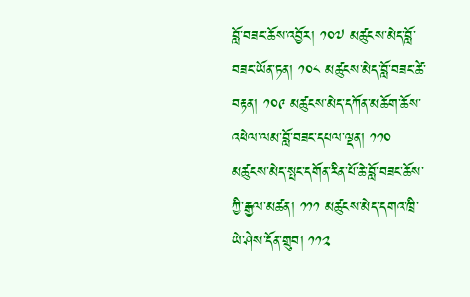བློ་བཟང་ཆོས་འབྱོར། ༡༠༧ མཚུངས་མེད་བློ་བཟང་ཡོན་ཏན། ༡༠༨ མཚུངས་མེད་བློ་བཟང་ཚེ་བརྟན། ༡༠༩ མཚུངས་མེད་དཀོན་མཆོག་ཆོས་འཕེལ་ལམ་བློ་བཟང་དཔལ་ལྡན། ༡༡༠ མཚུངས་མེད་སྤང་དགོན་རིན་པོ་ཆེ་བློ་བཟང་ཆོས་ཀྱི་རྒྱལ་མཚན། ༡༡༡ མཚུངས་མེད་དགའ་ཁྲི་ཡེ་ཤེས་དོན་གྲུབ། ༡༡༢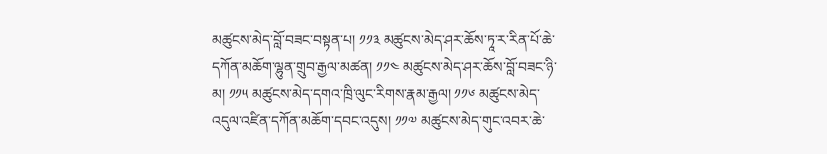མཚུངས་མེད་བློ་བཟང་བསྟན་པ། ༡༡༣ མཚུངས་མེད་ཤར་ཆོས་ཏཱ་ར་རིན་པོ་ཆེ་དཀོན་མཆོག་ལྷུན་གྲུབ་རྒྱལ་མཚན། ༡༡༤ མཚུངས་མེད་ཤར་ཆོས་བློ་བཟང་ཉི་མ། ༡༡༥ མཚུངས་མེད་དགའ་ཁྲི་ལུང་རིགས་རྣམ་རྒྱལ། ༡༡༦ མཚུངས་མེད་འདུལ་འཛིན་དཀོན་མཆོག་དབང་འདུས། ༡༡༧ མཚུངས་མེད་གུང་འབར་ཆེ་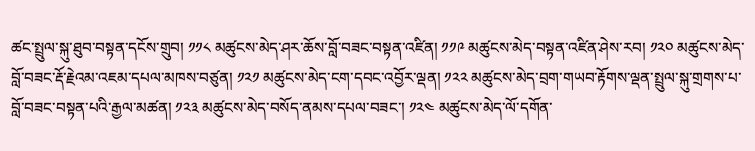ཚང་སྤྲུལ་སྐུ་ཐུབ་བསྟན་དངོས་གྲུབ། ༡༡༨ མཚུངས་མེད་ཤར་ཆོས་བློ་བཟང་བསྟན་འཛིན། ༡༡༩ མཚུངས་མེད་བསྟན་འཛིན་ཤེས་རབ། ༡༢༠ མཚུངས་མེད་བློ་བཟང་རྡོ་རྗེའམ་འཇམ་དཔལ་མཁས་བཙུན། ༡༢༡ མཚུངས་མེད་ངག་དབང་འབྱོར་ལྡན། ༡༢༢ མཚུངས་མེད་བྲག་གཡབ་རྟོགས་ལྡན་སྤྲུལ་སྐུ་གྲགས་པ་བློ་བཟང་བསྟན་པའི་རྒྱལ་མཚན། ༡༢༣ མཚུངས་མེད་བསོད་ནམས་དཔལ་བཟང་། ༡༢༤ མཚུངས་མེད་ལོ་དགོན་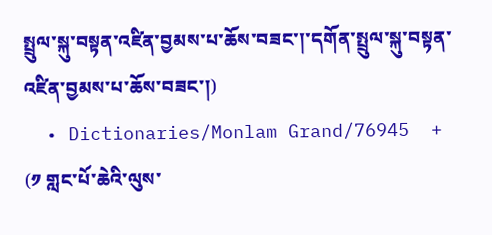སྤྲུལ་སྐུ་བསྟན་འཛིན་བྱམས་པ་ཆོས་བཟང་།་དགོན་སྤྲུལ་སྐུ་བསྟན་འཛིན་བྱམས་པ་ཆོས་བཟང་།)
  • Dictionaries/Monlam Grand/76945  + (༡ གླང་པོ་ཆེའི་ལུས་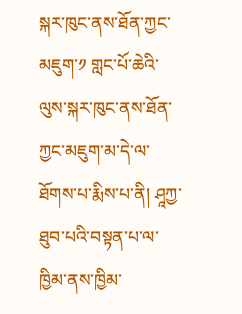སྐར་ཁུང་ནས་ཐོན་ཀྱང་མཇུག་༡ གླང་པོ་ཆེའི་ལུས་སྐར་ཁུང་ནས་ཐོན་ཀྱང་མཇུག་མ་དེ་ལ་ཐོགས་པ་རྨིས་པ་ནི། ཤཱཀྱ་ཐུབ་པའི་བསྟན་པ་ལ་ཁྱིམ་ནས་ཁྱིམ་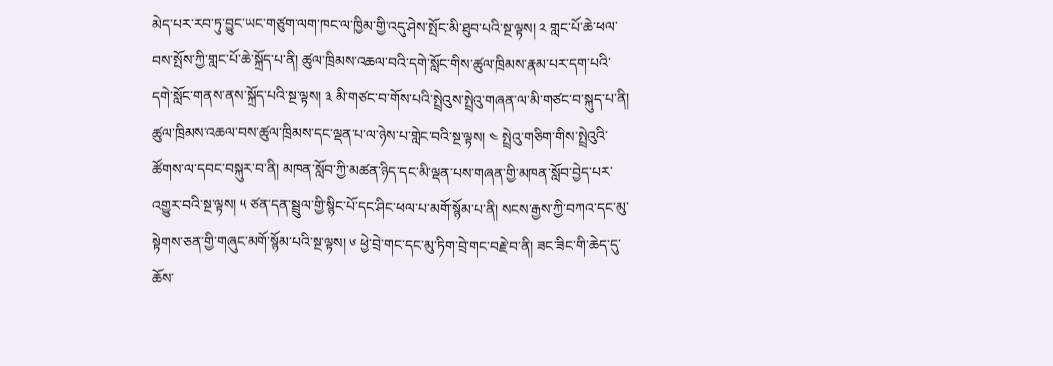མེད་པར་རབ་ཏུ་བྱུང་ཡང་གཙུག་ལག་ཁང་ལ་ཁྱིམ་གྱི་འདུ་ཤེས་སྤོང་མི་ཐུབ་པའི་སྔ་ལྟས། ༢ གླང་པོ་ཆེ་ཕལ་བས་སྤོས་ཀྱི་གླང་པོ་ཆེ་སྐྲོད་པ་ནི། ཚུལ་ཁྲིམས་འཆལ་བའི་དགེ་སློང་གིས་ཚུལ་ཁྲིམས་རྣམ་པར་དག་པའི་དགེ་སློང་གནས་ནས་སྐྲོད་པའི་སྔ་ལྟས། ༣ མི་གཙང་བ་གོས་པའི་སྤྲེའུས་སྤྲེའུ་གཞན་ལ་མི་གཙང་བ་སྐུད་པ་ནི། ཚུལ་ཁྲིམས་འཆལ་བས་ཚུལ་ཁྲིམས་དང་ལྡན་པ་ལ་ཉེས་པ་གླེང་བའི་སྔ་ལྟས། ༤ སྤྲེའུ་གཅིག་གིས་སྤྲེའུའི་ཚོགས་ལ་དབང་བསྐུར་བ་ནི། མཁན་སློབ་ཀྱི་མཚན་ཉིད་དང་མི་ལྡན་པས་གཞན་གྱི་མཁན་སློབ་བྱེད་པར་འགྱུར་བའི་སྔ་ལྟས། ༥ ཙན་དན་སྦྲུལ་གྱི་སྙིང་པོ་དང་ཤིང་ཕལ་པ་མགོ་སྙོམ་པ་ནི། སངས་རྒྱས་ཀྱི་བཀའ་དང་མུ་སྟེགས་ཅན་གྱི་གཞུང་མགོ་སྙོམ་པའི་སྔ་ལྟས། ༦ ཕྱེ་བྲེ་གང་དང་མུ་ཏིག་བྲེ་གང་བརྗེ་བ་ནི། ཟང་ཟིང་གི་ཆེད་དུ་ཆོས་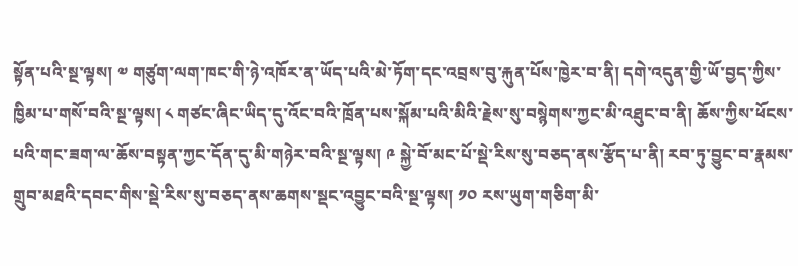སྟོན་པའི་སྔ་ལྟས། ༧ གཙུག་ལག་ཁང་གི་ཉེ་འཁོར་ན་ཡོད་པའི་མེ་ཏོག་དང་འབྲས་བུ་རྐུན་པོས་ཁྱེར་བ་ནི། དགེ་འདུན་གྱི་ཡོ་བྱད་ཀྱིས་ཁྱིམ་པ་གསོ་བའི་སྔ་ལྟས། ༨ གཙང་ཞིང་ཡིད་དུ་འོང་བའི་ཁྲོན་པས་སྐོམ་པའི་མིའི་རྗེས་སུ་བསྙེགས་ཀྱང་མི་འཐུང་བ་ནི། ཆོས་ཀྱིས་ཕོངས་པའི་གང་ཟག་ལ་ཆོས་བསྟན་ཀྱང་དོན་དུ་མི་གཉེར་བའི་སྔ་ལྟས། ༩ སྐྱེ་བོ་མང་པོ་སྡེ་རིས་སུ་བཅད་ནས་རྩོད་པ་ནི། རབ་ཏུ་བྱུང་བ་རྣམས་གྲུབ་མཐའི་དབང་གིས་སྡེ་རིས་སུ་བཅད་ནས་ཆགས་སྡང་འབྱུང་བའི་སྔ་ལྟས། ༡༠ རས་ཡུག་གཅིག་མི་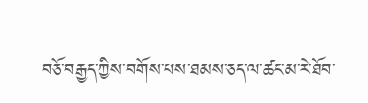བཅོ་བརྒྱད་ཀྱིས་བགོས་པས་ཐམས་ཅད་ལ་ཚང་མ་རེ་ཐོབ་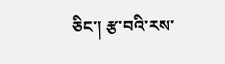ཅིང་། རྩ་བའི་རས་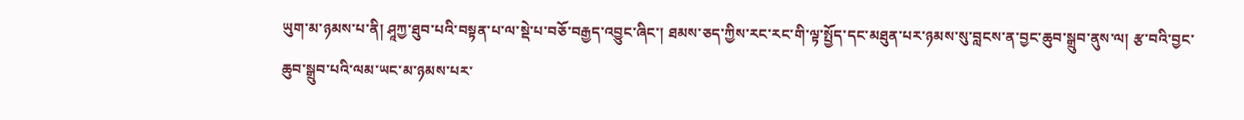ཡུག་མ་ཉམས་པ་ནི། ཤཱཀྱ་ཐུབ་པའི་བསྟན་པ་ལ་སྡེ་པ་བཅོ་བརྒྱད་འབྱུང་ཞིང་། ཐམས་ཅད་ཀྱིས་རང་རང་གི་ལྟ་སྤྱོད་དང་མཐུན་པར་ཉམས་སུ་བླངས་ན་བྱང་ཆུབ་སྒྲུབ་ནུས་ལ། རྩ་བའི་བྱང་ཆུབ་སྒྲུབ་པའི་ལམ་ཡང་མ་ཉམས་པར་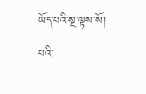ཡོད་པའི་སྔ་ལྟས་སོ། པའི་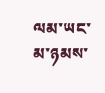ལམ་ཡང་མ་ཉམས་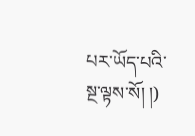པར་ཡོད་པའི་སྔ་ལྟས་སོ། །)